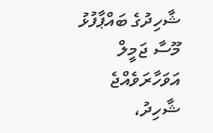ޝާހިދުގެ ބައްޕާފުޅު މޫސާ ޖަމީލް އަވަހާރަވެއްޖެ
ޝާހިދު،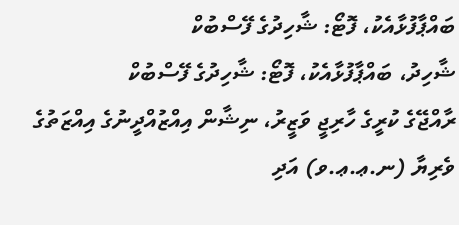ބައްޕާފުޅާއެކު، ފޮޓޯ: ޝާހިދުގެ ފޭސްބުކް
ޝާހިދު، ބައްޕާފުޅާއެކު، ފޮޓޯ: ޝާހިދުގެ ފޭސްބުކް
ރާއްޖޭގެ ކުރީގެ ހާރިޖީ ވަޒީރު، ނިޝާން އިއްޒުއްދީނުގެ އިއްޒަތުގެ ވެރިޔާ (ނ.ޢ.ޢ.ވ) އަދި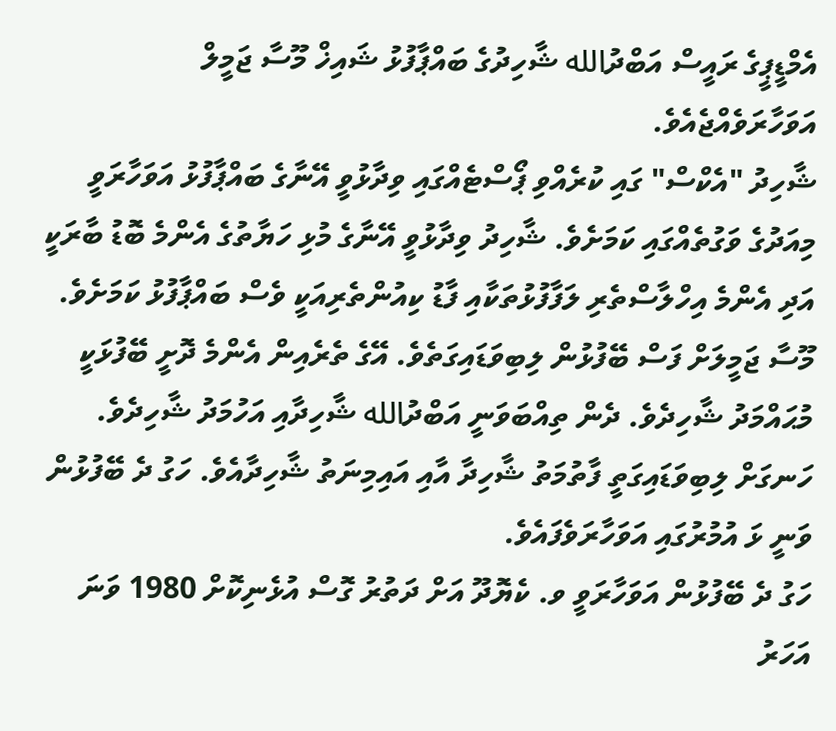އެމްޑީޕީގެ ރައީސް އަބްދުالله ޝާހިދުގެ ބައްޕާފުޅު ޝައިޚް މޫސާ ޖަމީލް އަވަހާރަވެއްޖެއެވެ.
ޝާހިދު "އެކްސް" ގައި ކުރެއްވި ޕޯސްޓެއްގައި ވިދާޅުވީ އޭނާގެ ބައްޕާފުޅު އަވަހާރަވީ މިއަދުގެ ވަގުތެއްގައި ކަމަށެވެ. ޝާހިދު ވިދާޅުވީ އޭނާގެ މުޅި ހަޔާތުގެ އެންމެ ބޮޑު ބާރަކީ އަދި އެންމެ އިހްލާސްތެރި ލަފާފުޅުތަކާއި ފާޑު ކިއުންތެރިއަކީ ވެސް ބައްޕާފުޅު ކަމަށެވެ.
މޫސާ ޖަމީލަށް ފަސް ބޭފުޅުން ލިބިވަޑައިގަތެވެ. އޭގެ ތެރެއިން އެންމެ ދޮށީ ބޭފުޅަކީ މުޙައްމަދު ޝާހިދެވެ. ދެން ތިއްބަވަނީ އަބްދުالله ޝާހިދާއި އަހުމަދު ޝާހިދެވެ. ހަނގަށް ލިބިވަޑައިގަތީ ފާތުމަތު ޝާހިދާ އާއި އައިމިނަތު ޝާހިދާއެވެ. ހަގު ދެ ބޭފުޅުން ވަނީ ޅަ އުމުރުގައި އަވަހާރަވެފައެވެ.
ހަގު ދެ ބޭފުޅުން އަވަހާރަވީ ވ. ކެޔޮދޫ އަށް ދަތުރު ގޮސް އުޅެނިކޮށް 1980 ވަނަ އަހަރު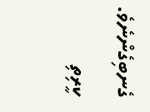ގެނބިގެންނެވެ.
ކީރިތި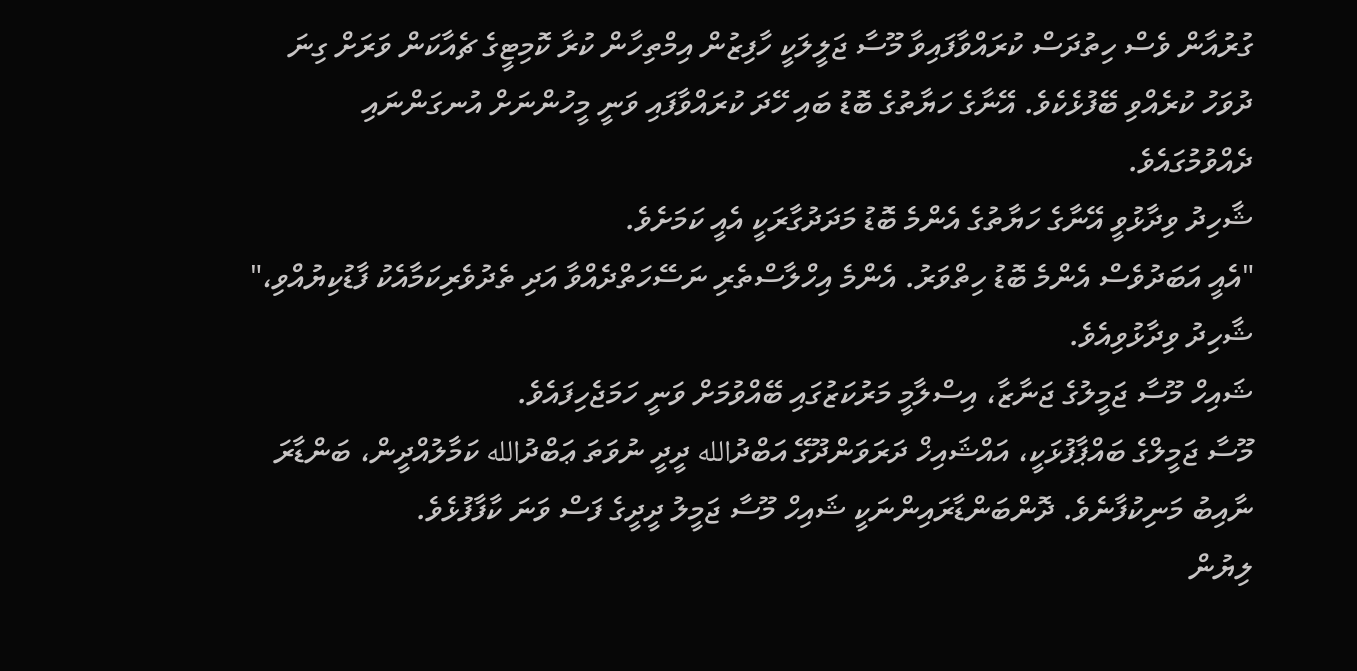ގުރުއާން ވެސް ހިތުދަސް ކުރައްވާފައިވާ މޫސާ ޖަލީލަކީ ހާފިޒުން އިމްތިހާން ކުރާ ކޮމިޓީގެ ޗެއާކަން ވަރަށް ގިނަ ދުވަހު ކުރެއްވި ބޭފުޅެކެވެ. އޭނާގެ ހަޔާތުގެ ބޮޑު ބައި ހޭދަ ކުރައްވާފައި ވަނީ މީހުންނަށް އުނގަންނައި ދެއްވުމުގައެވެ.
ޝާހިދު ވިދާޅުވީ އޭނާގެ ހަޔާތުގެ އެންމެ ބޮޑު މަދަދުގާރަކީ އެއީ ކަމަށެވެ.
"އެއީ އަބަދުވެސް އެންމެ ބޮޑު ހިތްވަރު. އެންމެ އިހްލާސްތެރި ނަސޭހަތްދެއްވާ އަދި ތެދުވެރިކަމާއެކު ފާޑުކިޔުއްވި،" ޝާހިދު ވިދާޅުވިއެވެ.
ޝައިހް މޫސާ ޖަމީލުގެ ޖަނާޒާ، އިސްލާމީ މަރުކަޒުގައި ބޭއްވުމަށް ވަނީ ހަމަޖެހިފައެވެ.
މޫސާ ޖަމީލްގެ ބައްޕާފުޅަކީ، އައްޝައިޚް ދަރަވަންދޫގޭ އަބްދުالله ދީދީ ނުވަތަ ޢަބްދުالله ކަމާލުއްދީން، ބަންޑާރަ ނާއިބު މަނިކުފާނެވެ. ދޮންބަންޑާރައިންނަކީ ޝައިހް މޫސާ ޖަމީލު ދީދީގެ ފަސް ވަނަ ކާފާފުޅެވެ.
ލިޔުން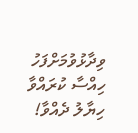ވިދާޅުވުމަށްފަހު ހިއްސާ ކުރައްވާ
ހިޔާލު ދެއްވާ!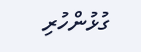ގުޅުންހުރި